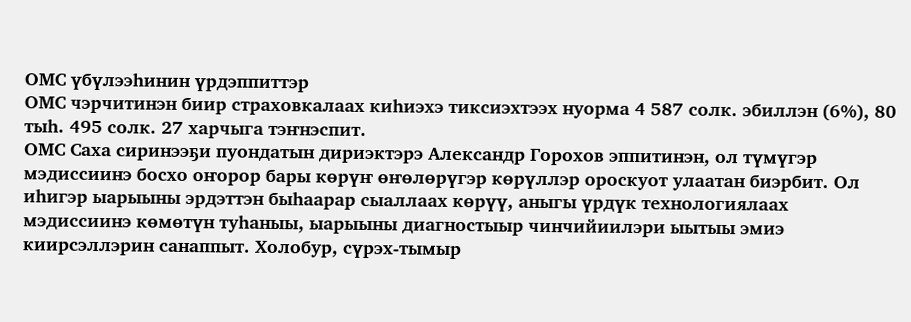ОМС үбүлээһинин үрдэппиттэр
ОМС чэрчитинэн биир страховкалаах киһиэхэ тиксиэхтээх нуорма 4 587 солк. эбиллэн (6%), 80 тыһ. 495 солк. 27 харчыга тэҥнэспит.
ОМС Саха сиринээҕи пуондатын дириэктэрэ Александр Горохов эппитинэн, ол түмүгэр мэдиссиинэ босхо оҥорор бары көрүҥ өҥөлөрүгэр көрүллэр ороскуот улаатан биэрбит. Ол иһигэр ыарыыны эрдэттэн быһаарар сыаллаах көрүү, аныгы үрдүк технологиялаах мэдиссиинэ көмөтүн туһаныы, ыарыыны диагностыыр чинчийиилэри ыытыы эмиэ киирсэллэрин санаппыт. Холобур, сүрэх-тымыр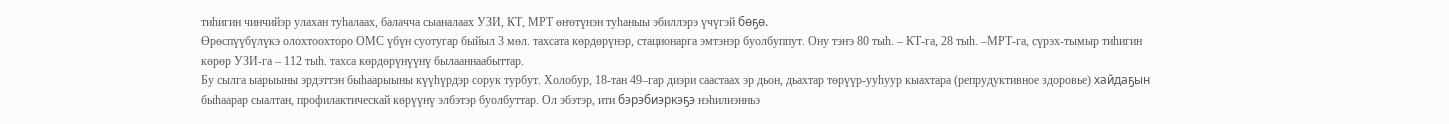тиһигин чинчийэр улахан туһалаах, балачча сыаналаах УЗИ, КТ, МРТ өҥөтүнэн туһаныы эбиллэрэ үчүгэй бөҕө.
Өрөспүүбүлүкэ олохтоохторо ОМС үбүн суотугар быйыл 3 мөл. тахсата көрдөрүнэр, стационарга эмтэнэр буолбуппут. Ону тэҥэ 80 тыһ. – КТ-га, 28 тыһ. –МРТ-га, сүрэх-тымыр тиһигин көрөр УЗИ-га – 112 тыһ. тахса көрдөрүнүүнү былааннаабыттар.
Бу сылга ыарыыны эрдэттэн быһаарыыны күүһүрдэр сорук турбут. Холобур, 18-тан 49–гар диэри саастаах эр дьон, дьахтар төрүүр-ууһуур кыахтара (репрудуктивное здоровье) хайдаҕын быһаарар сыалтан, профилактическай көрүүнү элбэтэр буолбуттар. Ол эбэтэр, ити бэрэбиэркэҕэ нэһилиэнньэ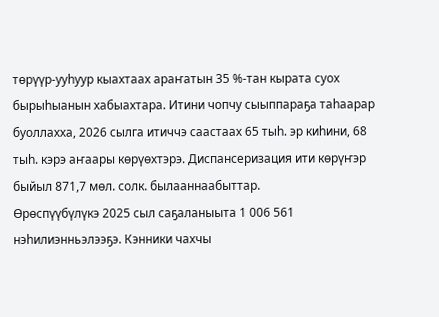төрүүр-ууһуур кыахтаах араҥатын 35 %-тан кырата суох бырыһыанын хабыахтара. Итини чопчу сыыппараҕа таһаарар буоллахха, 2026 сылга итиччэ саастаах 65 тыһ. эр киһини, 68 тыһ. кэрэ аҥаары көрүөхтэрэ. Диспансеризация ити көрүҥэр быйыл 871,7 мөл. солк. былааннаабыттар.
Өрөспүүбүлүкэ 2025 сыл саҕаланыыта 1 006 561 нэһилиэнньэлээҕэ. Кэнники чахчы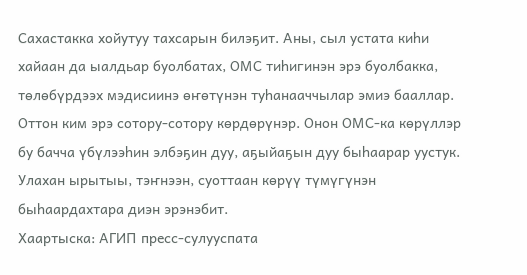Сахастакка хойутуу тахсарын билэҕит. Аны, сыл устата киһи хайаан да ыалдьар буолбатах, ОМС тиһигинэн эрэ буолбакка, төлөбүрдээх мэдисиинэ өҥөтүнэн туһанааччылар эмиэ бааллар. Оттон ким эрэ сотору-сотору көрдөрүнэр. Онон ОМС-ка көрүллэр бу бачча үбүлээһин элбэҕин дуу, аҕыйаҕын дуу быһаарар уустук. Улахан ырытыы, тэҥнээн, суоттаан көрүү түмүгүнэн быһаардахтара диэн эрэнэбит.
Хаартыска: АГИП пресс-сулууспата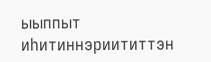ыыппыт иһитиннэриититтэн